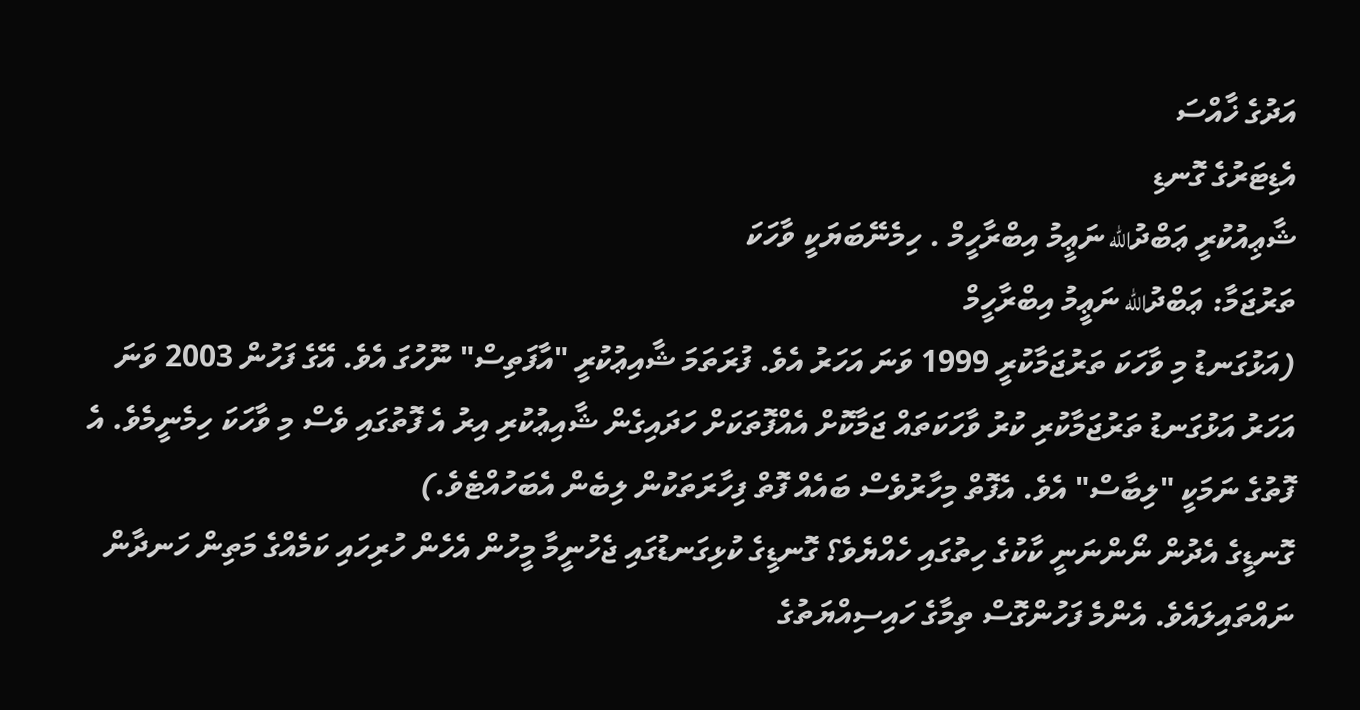އަދުގެ ޚާއްސަ
އެޑިޓަރުގެ ގޮނޑި
ޝާޢިއުކުރީ ޢަބްދުالله ނަޢީމު އިބްރާހީމް . ހިމެނޭބަޔަކީ ވާހަކަ
ތަރުޖަމާ: ޢަބްދުالله ނަޢީމު އިބްރާހީމް
(އަޅުގަނޑު މި ވާހަކަ ތަރުޖަމާކުރީ 1999 ވަނަ އަހަރު އެވެ. ފުރަތަމަ ޝާއިޢުކުރީ "އާފަތިސް" ނޫހުގަ އެވެ. އޭގެ ފަހުން 2003 ވަނަ އަހަރު އަޅުގަނޑު ތަރުޖަމާކުރި ކުރު ވާހަކަތައް ޖަމާކޮށް އެއްފޮތަކަށް ހަދައިގެން ޝާއިޢުކުރި އިރު އެ ފޮތުގައި ވެސް މި ވާހަކަ ހިމެނީމެވެ. އެ ފޮތުގެ ނަމަކީ "ލިބާސް" އެވެ. އެފޮތް މިހާރުވެސް ބައެއް ފޮތް ފިހާރަތަކުން ލިބެން އެބަހުއްޓެވެ.)
ގޮނޑީގެ އެދުން ނޯންނަނީ ކާކުގެ ހިތުގައި ހެއްޔެވެ؟ ގޮނޑީގެ ކުޅިގަނޑުގައި ޖެހުނީމާ މީހުން އެހެން ހުރިހައި ކަމެއްގެ މަތިން ހަނދާން ނައްތައިލައެވެ. އެންމެ ފަހުންގޮސް ތިމާގެ ހައިސިއްޔަތުގެ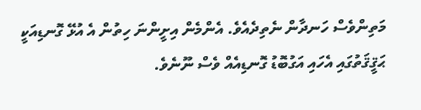މަތިންވެސް ހަނދާން ނެތިދެއެވެ. އެންމެން އިށީންނަ ހިތުން އެ އުޅޭ ގޮނޑިއަކީ ޙަޤީޤަތުގައި އެހައި އަގުބޮޑު ގޮނޑިއެއް ވެސް ނޫނެވެ.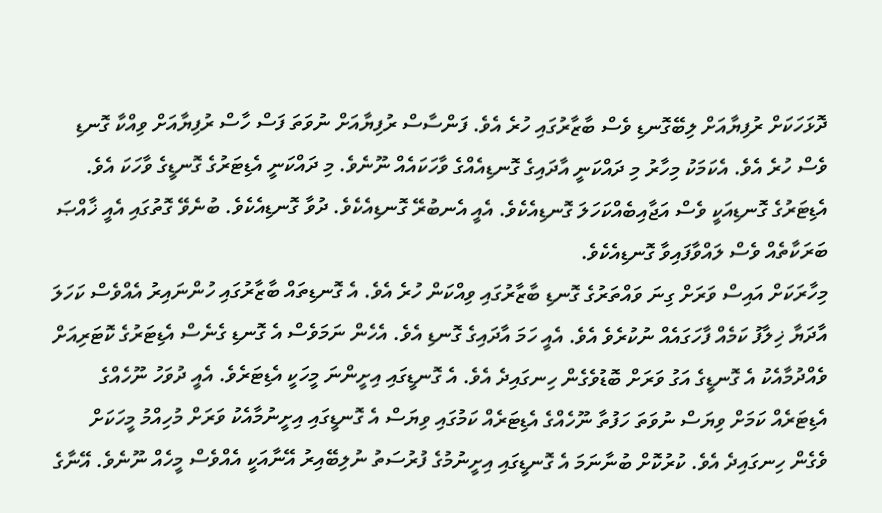ދޮޅަހަކަށް ރުފިޔާއަށް ލިބޭގޮނޑި ވެސް ބާޒާރުގައި ހުރެ އެވެ. ފަންސާސް ރުފިޔާއަށް ނުވަތަ ފަސް ހާސް ރުފިޔާއަށް ވިއްކާ ގޮނޑި ވެސް ހުރެ އެވެ. އެކަމަކު މިހާރު މި ދައްކަނީ އާދައިގެ ގޮނޑިއެއްގެ ވާހަކައެއް ނޫނެވެ. މި ދައްކަނީ އެޑިޓަރުގެ ގޮނޑީގެ ވާހަކަ އެވެ.
އެޑިޓަރުގެ ގޮނޑިއަކީ ވެސް އަޖާއިބެއްކަހަލަ ގޮނޑިއެކެވެ. އެއީ އެނބުރޭ ގޮނޑިއެކެވެ. ދުވާ ގޮނޑިއެކެވެ. ބުނެވޭ ގޮތުގައި އެއީ ޚާއްޞަ ބަރަކާތެއް ވެސް ލައްވާފައިވާ ގޮނޑިއެކެވެ.
މިހާރަކަށް އައިސް ވަރަށް ގިނަ ވައްތަރުގެ ގޮނޑި ބާޒާރުގައި ވިއްކަން ހުރެ އެވެ. އެ ގޮނޑިތައް ބާޒާރުގައި ހުންނައިރު އެއްވެސް ކަހަލަ އާދަޔާ ޚިލާފު ކަމެއް ފާހަގައެއް ނުކުރެވެ އެވެ. އެއީ ހަމަ އާދައިގެ ގޮނޑި އެވެ. އެހެން ނަމަވެސް އެ ގޮނޑި ގެނެސް އެޑިޓަރުގެ ކޮޓަރިއަށް ވެއްދުމާއެކު އެ ގޮނޑީގެ އަގު ވަރަށް ބޮޑުވެގެން ހިނގައިދެ އެވެ. އެ ގޮނޑީގައި އިށީންނަ މީހަކީ އެޑިޓަރެވެ. އެއީ ދުވަހު ނޫހެއްގެ އެޑިޓަރެއް ކަމަށް ވިޔަސް ނުވަތަ ހަފުތާ ނޫހެއްގެ އެޑިޓަރެއް ކަމުގައި ވިޔަސް އެ ގޮނޑީގައި އިށީނުމާއެކު ވަރަށް މުހިއްމު މީހަކަށް ވެގެން ހިނގައިދެ އެވެ. ކުރުކޮށް ބުނާނަމަ އެ ގޮނޑީގައި އިށީނުމުގެ ފުރުސަތު ނުލިބޭއިރު އޭނާއަކީ އެއްވެސް މީހެއް ނޫނެވެ. އޭނާގެ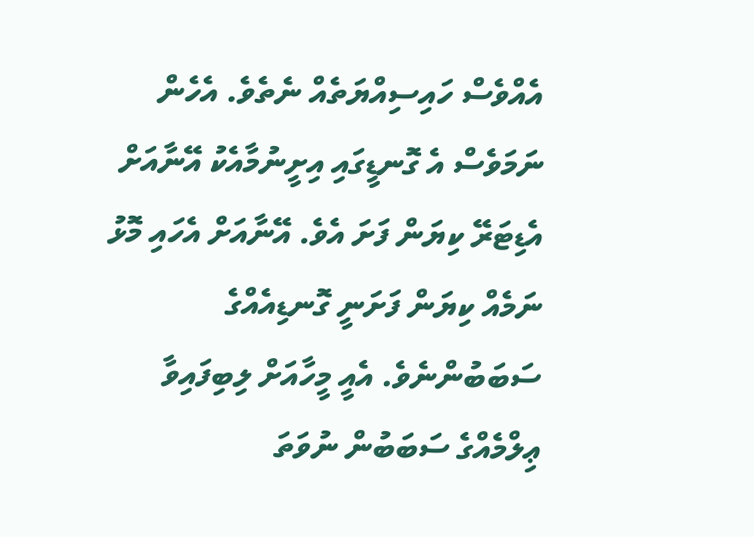އެއްވެސް ހައިސިއްޔަތެއް ނެތެވެ. އެހެން ނަމަވެސް އެ ގޮނޑީގައި އިށީނުމާއެކު އޭނާއަށް އެޑިޓަރޭ ކިޔަން ފަށަ އެވެ. އޭނާއަށް އެހައި މޮޅު ނަމެއް ކިޔަން ފަށަނީ ގޮނޑިއެއްގެ ސަބަބުންނެވެ. އެއީ މީހާއަށް ލިބިފައިވާ ޢިލްމެއްގެ ސަބަބުން ނުވަތަ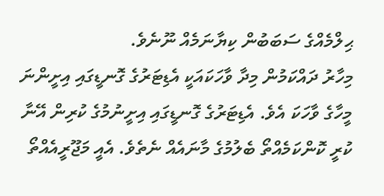ޙިލްމެއްގެ ސަބަބުން ކިޔާނަމެއް ނޫނެވެ.
މިހާރު ދައްކަމުން މިދާ ވާހަކައަކީ އެޑިޓަރުގެ ގޮނޑީގައި އިށީންނަ މީހާގެ ވާހަކަ އެވެ. އެޑިޓަރުގެ ގޮނޑީގައި އިށީނުމުގެ ކުރިން އޭނާ ކުރީ ކޮންކަމެއްތޯ ބެލުމުގެ މާނައެއް ނެތެވެ. އެއީ މަޖޫރީއެއްތޯ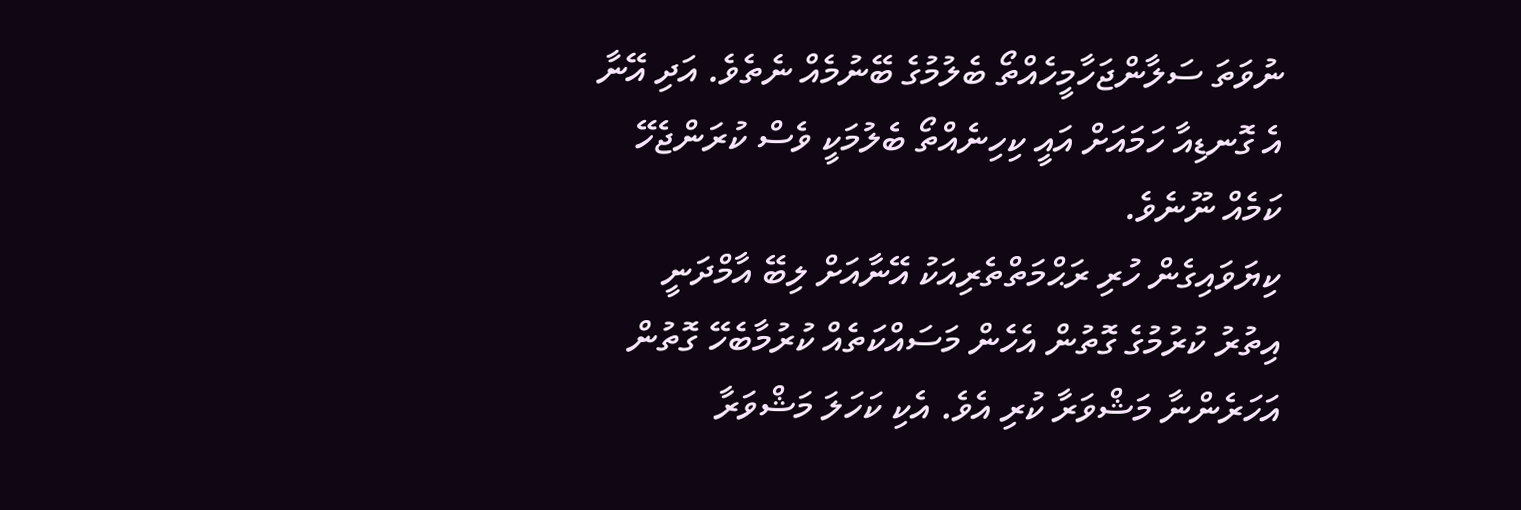ނުވަތަ ސަލާންޖަހާމީހެއްތޯ ބެލުމުގެ ބޭނުމެއް ނެތެވެ. އަދި އޭނާ އެ ގޮނޑިއާ ހަމައަށް އައީ ކިހިނެއްތޯ ބެލުމަކީ ވެސް ކުރަންޖެހޭ ކަމެއް ނޫނެވެ.
ކިޔަވައިގެން ހުރި ރަޙްމަތްތެރިއަކު އޭނާއަށް ލިބޭ އާމްދަނީ އިތުރު ކުރުމުގެ ގޮތުން އެހެން މަސައްކަތެއް ކުރުމާބެހޭ ގޮތުން އަހަރެންނާ މަޝްވަރާ ކުރި އެވެ. އެކި ކަހަލަ މަޝްވަރާ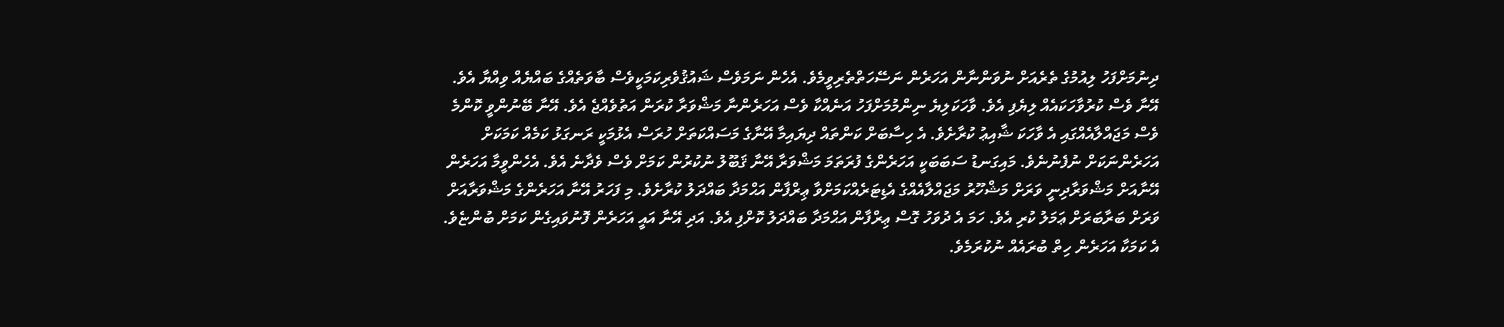ދިނުމަށްފަހު ލިއުމުގެ ތެރެއަށް ނުވަންނާން އަހަރެން ނަސޭހަތްތެރިވީމެވެ. އެހެން ނަމަވެސް ޝައުޤުވެރިކަމަކީވެސް ބާވަތެއްގެ ބައްޔެއް ވިއްޔާ އެވެ. އޭނާ ވެސް ކުރުވާހަކައެއް ލިޔެފި އެވެ. ވާހަކަލިޔެ ނިންމުމަށްފަހު އަނެއްކާ ވެސް އަހަރެންނާ މަޝްވަރާ ކުރަން އަތުވެއްޖެ އެވެ. އޭނާ ބޭނުންވީ ކޮންމެ ވެސް މަޖައްލާއެއްގައި އެ ވާހަކަ ޝާއިޢު ކުރާށެވެ. އެ ހިސާބަށް ކަންތައް ދިޔައިމާ އޭނާގެ މަސައްކަތަށް ހުރަސް އެޅުމަކީ ރަނގަޅު ކަމެއް ކަމަކަށް އަހަރެންނަކަށް ނުފެނުނެވެ. މައިގަނޑު ސަބަބަކީ އަހަރެންގެ ފުރަތަމަ މަޝްވަރާ އޭނާ ޤަބޫލު ނުކުރުން ކަމަށް ވެސް ވެދާނެ އެވެ. އެހެންވީމާ އަހަރެން އޭނާއަށް މަޝްވަރާދިނީ ވަރަށް މަޝްހޫރު މަޖައްލާއެއްގެ އެޑިޓަރެއްކަމަށްވާ ޢިރްފާން އަޙްމަދާ ބައްދަލު ކުރާށެވެ. މި ފަހަރު އޭނާ އަހަރެންގެ މަޝްވަރާއަށް ވަރަށް ބަރާބަރަށް ޢަމަލު ކުރި އެވެ. ހަމަ އެ ދުވަހު ގޮސް ޢިރްފާން އަޙްމަދާ ބައްދަލު ކޮށްފި އެވެ. އަދި އޭނާ އައީ އަހަރެން ފޮނުވައިގެން ކަމަށް ބުންޏެވެ. އެ ކަމަކާ އަހަރެން ހިތް ބުރައެއް ނުކުރަމެވެ.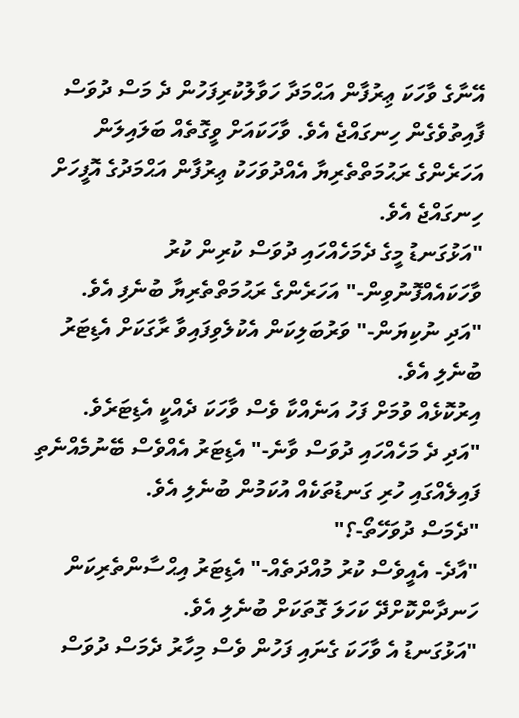އޭނާގެ ވާހަކަ ޢިރުފާން އަޙްމަދާ ހަވާލުކުރިފަހުން ދެ މަސް ދުވަސް ފާއިތުވެގެން ހިނގައްޖެ އެވެ. ވާހަކައަށް ވީގޮތެއް ބަލައިލަން އަހަރެންގެ ރަޙުމަތްތެރިޔާ އެއްދުވަހަކު ޢިރުފާން އަޙްމަދުގެ އޮފީހަށް ހިނގައްޖެ އެވެ.
"އަޅުގަނޑު މީގެ ދެމަހެއްހައި ދުވަސް ކުރިން ކުރު ވާހަކައެއްފޮނުވިން-" އަހަރެންގެ ރަޙުމަތްތެރިޔާ ބުނެފި އެވެ.
"އަދި ނުކިޔަން-" ވަރުބަލިކަން އެކުލެވިފައިވާ ރާގަކަށް އެޑިޓަރު ބުނެލި އެވެ.
އިރުކޮޅެއް ވުމަށް ފަހު އަނެއްކާ ވެސް ވާހަކަ ދެއްކީ އެޑިޓަރެވެ.
"އަދި ދެ މަހެއްހައި ދުވަސް ވާނެ-" އެޑިޓަރު އެއްވެސް ބޭނުމެއްނެތި ފައިލެއްގައި ހުރި ގަނޑުތަކެއް އުކަމުން ބުނެލި އެވެ.
"ދެމަސް ދުވަހޭތޯ-؟"
"އާދެ- އެއީވެސް ކުރު މުއްދަތެއް-" އެޑިޓަރު އިޙްސާންތެރިކަން ހަނދާންކޮށްދޭ ކަހަލަ ގޮތަކަށް ބުނެލި އެވެ.
"އަޅުގަނޑު އެ ވާހަކަ ގެނައި ފަހުން ވެސް މިހާރު ދެމަސް ދުވަސް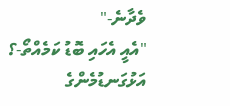ވެދާނެ-"
"އެއީ އެހައި ބޮޑު ކަމެއްތޯ-؟ އަޅުގަނޑުމެންގެ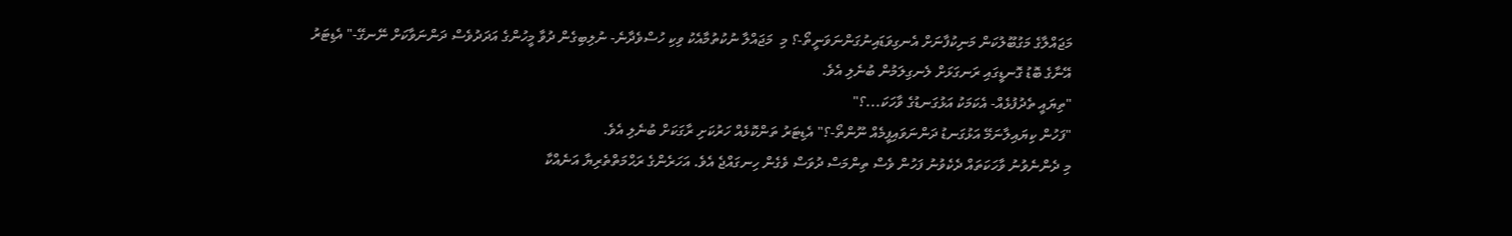މަޖައްލާގެ މަގުބޫލުކަން މަނިކުފާނަށް އެނގިވަޑައިނުގަންނަވަނީތޯ-؟ މި  މަޖައްލާ ނުކުތުމާއެކު ވިކި ހުސްވެދާނެ- ނުލިބިގެން ދުވާ މީހުންގެ އަދަދުވެސް ދަންނަވާކަށް ނޭނގޭ-" އެޑިޓަރު އޭނާގެ ބޮޑު ގޮނޑީގައި ރަނގަޅަށް ލެނގިލަމުން ބުނެލި އެވެ.
"ތިޔައީ ތެދުފުޅެއް- އެކަމަކު އަޅުގަނޑުގެ ވާހަކަ...؟"
"ފަހުން ކިޔައިލާނަމޭ އަޅުގަނޑު ދަންނަވައިފީމެއް ނޫންތޯ-؟" އެޑިޓަރު ތަންކޮޅެއް ހަރުކަށި ރާގަކަށް ބުނެލި އެވެ.
މި ދެންނެވުނު ވާހަކަތައް ދެކެވުނު ފަހުން ވެސް ތިންމަސް ދުވަސް ވެގެން ހިނގައްޖެ އެވެ. އަހަރެންގެ ރަޙްމަތްތެރިޔާ އަނެއްކާ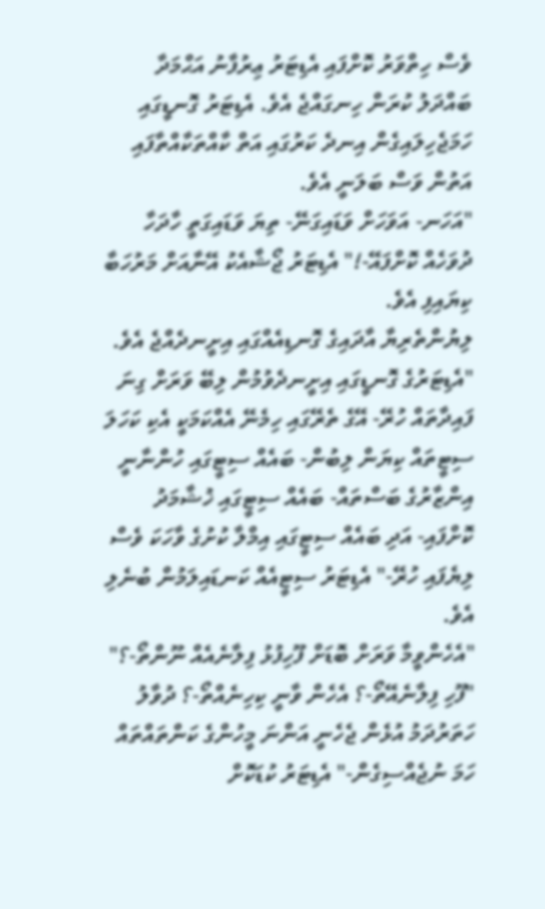ވެސް ހިތްވަރު ކޮށްފައި އެޑިޓަރު ޢިރުފާނު އަޙްމަދާ ބައްދަލު ކުރަން ހިނގައްޖެ އެވެ. އެޑިޓަރު ގޮނޑީގައި ހަމަޖެހިލައިގެން އިނދެ ކަރުގައި އަތް ކާއްތަކާއްތާފައި އަތުން ވަސް ބަލަނީ އެވެ.
"އަހަނ- އަވަހަށް ވަޑައިގަނޭ- ތިޔަ ވަޑައިގަތީ ހާދަހާ ދުވަހެއް ކޮށްފައޭ-!" އެޑިޓަރު ޖޯޝާއެކު އޭނާއަށް މަރުހަބާ ކިޔައިފި އެވެ.
ލިޔުންތެރިޔާ އާދައިގެ ގޮނޑިއެއްގައި އިށީނދެއްޖެ އެވެ.
"އެޑިޓަރުގެ ގޮނޑީގައި އިށީނދެވުމުން ލިބޭ ވަރަށް ގިނަ ފައިދާތައް ހުރޭ- އޭގެ ތެރޭގައި ހިމެނޭ އެއްކަމަކީ އެކި ކަހަލަ ސިޓީތައް ކިޔަން ލިބުން- ބައެއް ސިޓީގައި ހުންނާނީ އިންޒާރުގެ ބަސްތައް- ބައެއް ސިޓީގައި ޚުޝާމަދު ކޮށްފައި- އަދި ބައެއް ސިޓީގައި އިމްލާ ކުށުގެ ވާހަކަ ވެސް ލިޔެފައި ހުރޭ-" އެޑިޓަރު ސިޓީއެއް ކަނޑައިލަމުން ބުނެލި އެވެ.
"އެހެންވީމާ ވަރަށް ބޮޑަށް ފޫހިފުޅު ފިލާނެއެއް ނޫންތޯ-؟"
"ފޫހި ފިލާނެއޭތޯ-؟ އެހެން ވާނީ ކިހިނެއްތޯ-؟ ދުވާލު ހަތަރުދަމު އުޅެން ޖެހެނީ އަންނަ މީހުންގެ ކަންތައްތައް ހަމަ ނުޖެއްސިގެން-" އެޑިޓަރު ކުޑަކޮށް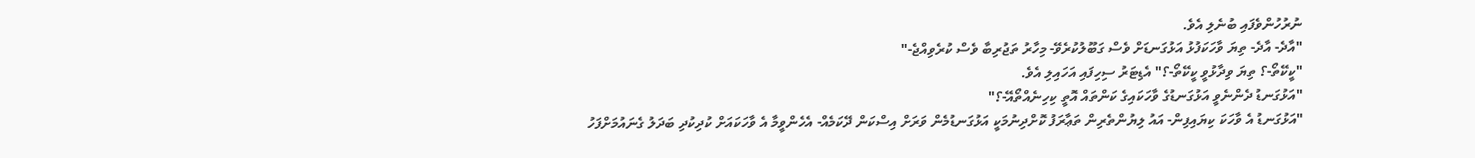ނުރުހުންވެފައި ބުނެލި އެވެ.
"އާދެ- އާދެ- ތިޔަ ވާހަކަފުޅު އަޅުގަނޑަށް ވެސް ގަބޫލުކުރެވޭ- މިހާރު ތަޖުރިބާ ވެސް ކުރެވިއްޖެ-"
"ކީކޭތޯ-؟ ތިޔަ ވިދާޅުވީ ކީކޭތޯ-؟" އެޑިޓަރު ސިހިފައި އަހައިލި އެވެ.
"އަޅުގަނޑު ދެންނެވީ އަޅުގަނޑުގެ ވާހަކައިގެ ކަންތައް އޮތީ ކިހިނެއްތޯއޭ-؟"
"އަޅުގަނޑު އެ ވާހަކަ ކިޔައިފިން- އައު ލިޔުންތެރިން ތަޢާރަފު ކޮށްދިނުމަކީ އަޅުގަނޑުމެން ވަރަށް އިސްކަން ދޭކަމެއް- އެހެންވީމާ އެ ވާހަކައަށް ކުދިކުދި ބަދަލު ގެނައުމަށްފަހު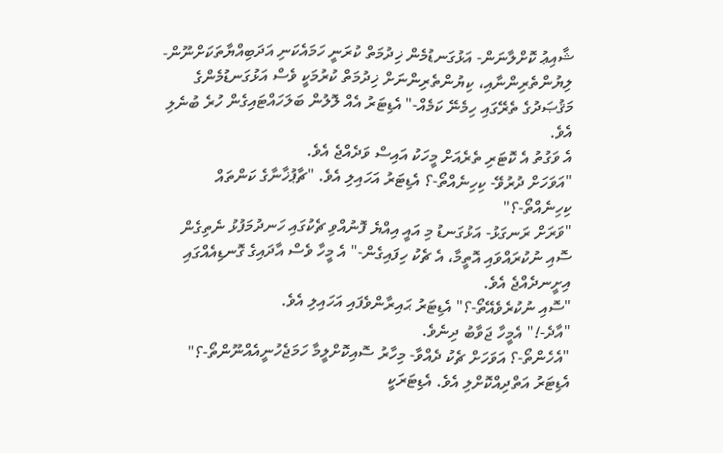ޝާއިޢު ކޮށްލާނަން- އަޅުގަނޑުމެން ޚިދުމަތް ކުރަނީ ހަމައެކަނި އަދަބިއްޔާތަކަށްނޫން- ލިޔުންތެރިންނާއި، ކިޔުންތެރިންނަށް ޚިދުމަތް ކުރުމަކީ ވެސް އަޅުގަނޑުމެންގެ މަޤުޞަދުގެ ތެރޭގައި ހިމެނޭ ކަމެއް-" އެޑިޓަރު އެއް ލޮލުން ބަލަހައްޓައިގެން ހުރެ ބުނެލި އެވެ.
އެ ވަގުތު އެ ކޮޓަރި ތެރެއަށް މީހަކު އައިސް ވަދެއްޖެ އެވެ.
"އަވަހަށް ދުރުވޭ- ކިހިނެއްތޯ-؟ އެޑިޓަރު އަހައިލި އެވެ. "ޗާޕުޚާނާގެ ކަންތައް ކިހިނެއްތޯ-؟"
"ވަރަށް ރަނގަޅު- އަޅުގަނޑު މި އައީ އިއްޔެ ފޮނުއްވި ޗެކުގައި ހަނދުމަފުޅު ނެތިގެން ސޮއި ނުކުރައްވައި އޮތީމާ، އެ ޗެކު ހިފައިގެން-" އެ މީހާ ވެސް އާދައިގެ ގޮނޑިއެއްގައި އިށީނދެއްޖެ އެވެ.
"ސޮއި ނުކުރެވެއޭތޯ-؟" އެޑިޓަރު ޙައިރާންވެފައި އަހައިލި އެވެ.
"އާދެ-!" އެމީހާ ޖަވާބު ދިނެވެ.
"އެހެންތޯ-؟ އަވަހަށް ޗެކު ދެއްވާ- މިހާރު ސޮއިކޮށްލީމާ ހަމަޖެހުނީއެއްނޫންތޯ-؟" އެޑިޓަރު އަތްދިއްކޮށްލި އެވެ. އެޑިޓަރަކީ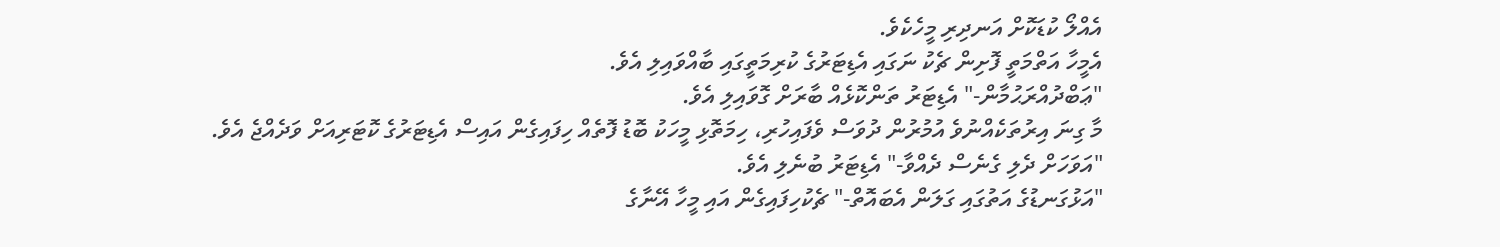އެއްލޯ ކުޑަކޮށް އަނދިރި މީހެކެވެ.
އެމީހާ އަތްމަތީ ފޮށިން ޗެކު ނަގައި އެޑިޓަރުގެ ކުރިމަތީގައި ބާއްވައިލި އެވެ.
"ޢަބްދުއްރަޙުމާން-" އެޑިޓަރު ތަންކޮޅެއް ބާރަށް ގޮވައިލި އެވެ.
މާ ގިނަ އިރުތަކެއްނުވެ އުމުރުން ދުވަސް ވެފައިހުރި، ހިމަތޮޅި މީހަކު ބޮޑު ފޮތެއް ހިފައިގެން އައިސް އެޑިޓަރުގެ ކޮޓަރިއަށް ވަދެއްޖެ އެވެ.
"އަވަހަށް ދެލި ގެނެސް ދެއްވާ-" އެޑިޓަރު ބުނެލި އެވެ.
"އަޅުގަނޑުގެ އަތުގައި ގަލަން އެބައޮތް-" ޗެކުހިފައިގެން އައި މީހާ އޭނާގެ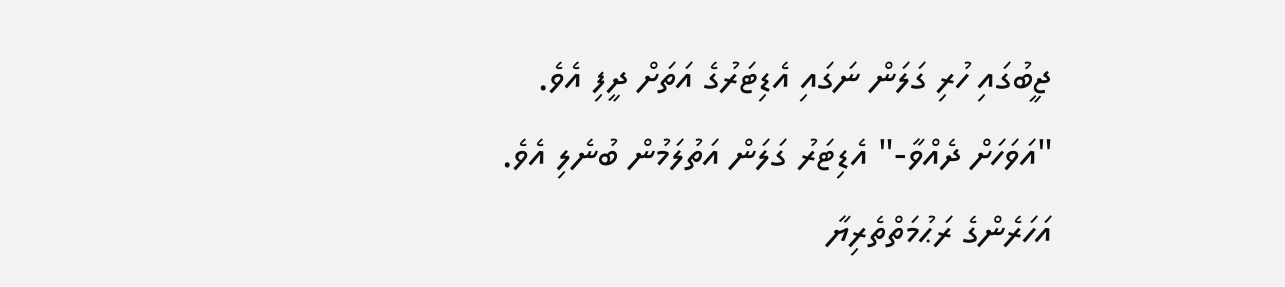ޖީބުގައި ހުރި ގަލަން ނަގައި އެޑިޓަރުގެ އަތަށް ދީފި އެވެ.
"އަވަހަށް ދެއްވާ-" އެޑިޓަރު ގަލަން އަތުލަމުން ބުނެލި އެވެ.
އަހަރެންގެ ރަޙުމަތްތެރިޔާ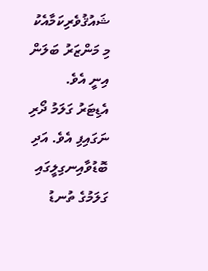ޝައުޤުވެރިކަމާއެކު މި މަންޒަރު ބަލަން އިނީ އެވެ.
އެޑިޓަރު ގަލަމު ދޯރި ނަގައިފި އެވެ. އަދި ބޮޑުވާއިނގިލީގައި ގަލަމުގެ ތުނޑު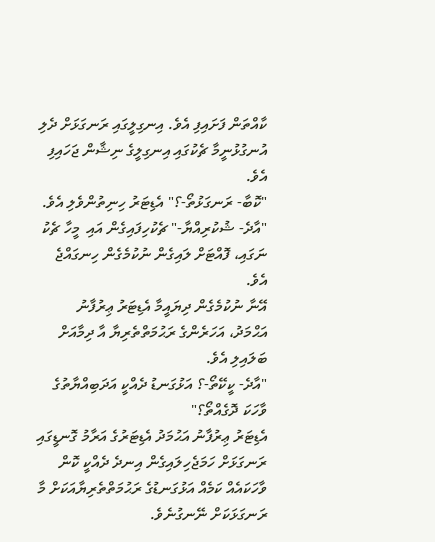ކާއްތަން ފަށައިފި އެވެ. އިނގިލީގައި ރަނގަޅަށް ދެލި އުނގުޅުނީމާ ޗެކުގައި އިނގިލީގެ ނިޝާން ޖަހައިފި އެވެ.
"ކޮބާ- ރަނގަޅުތޯ-؟" އެޑިޓަރު ހިނިތުންވެލި އެވެ.
"އާދެ- ޝުކުރިއްޔާ-" ޗެކުހިފައިގެން އައި  މީހާ ޗެކު ނަގައި، ފޮއްޓަށް ލައިގެން ނުކުމެގެން ހިނގައްޖެ އެވެ.
އޭނާ ނުކުމެގެން ދިޔައީމާ އެޑިޓަރު ޢިރުފާނު އަޙްމަދު، އަހަރެންގެ ރަޙުމަތްތެރިޔާ އާ ދިމާއަށް ބަލައިލި އެވެ.
"އާދެ- ކީކޭތޯ-؟ އަޅުގަނޑު ދެއްކީ އަދަބިއްޔާތުގެ ވާހަކަ ދޮގެއްތޯ؟"
އެޑިޓަރު ޢިރުފާނު އަޙުމަދު އެޑިޓަރުގެ އަރާމު ގޮނޑީގައި ރަނގަޅަށް ހަމަޖެހިލައިގެން އިނދެ ދެއްކީ ކޮން ވާހަކައެއް ކަމެއް އަޅުގަނޑުގެ ރަޙުމަތްތެރިޔާއަކަށް މާ ރަނގަޅަކަށް ނޭނގުނެވެ.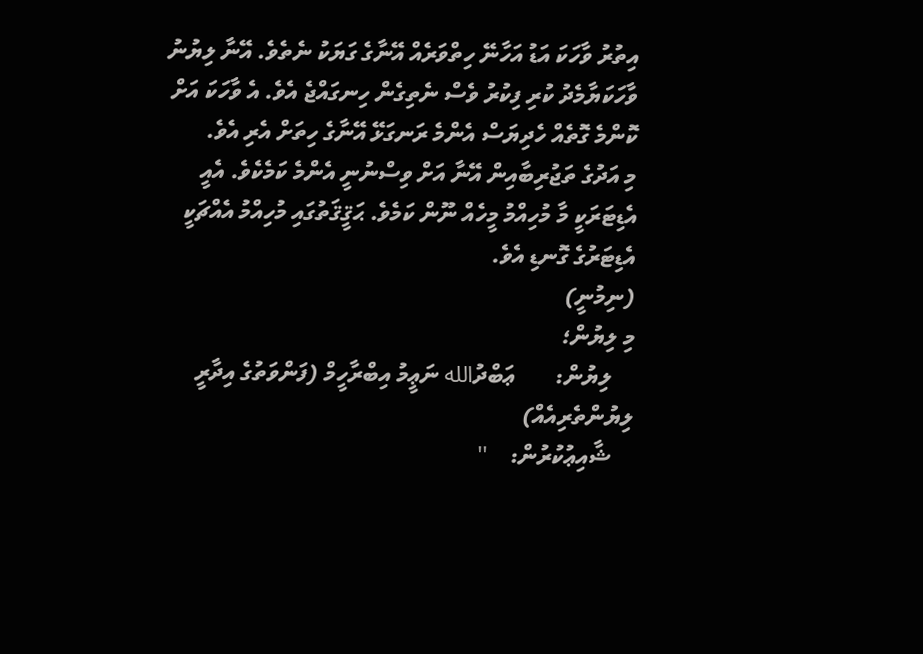އިތުރު ވާހަކަ އަޑު އަހާނޭ ހިތްވަރެއް އޭނާގެ ގަޔަކު ނެތެވެ. އޭނާ ލިޔުނު ވާހަކަޔާމެދު ކުރި ފިކުރު ވެސް ނެތިގެން ހިނގައްޖެ އެވެ. އެ ވާހަކަ އަށް ކޮންމެ ގޮތެއް ހެދިޔަސް އެންމެ ރަނގަޅޭ އޭނާގެ ހިތަށް އެރި އެވެ.
މި އަދުގެ ތަޖުރިބާއިން އޭނާ އަށް ވިސްނުނީ އެންމެ ކަމެކެވެ. އެއީ އެޑިޓަރަކީ މާ މުހިއްމު މީހެއް ނޫން ކަމެވެ. ޙަޤީޤަތުގައި މުހިއްމު އެއްޗަކީ އެޑިޓަރުގެ ގޮނޑި އެވެ.
(ނިމުނީ)
މި ލިޔުން؛
    ލިޔުން:       ޢަބްދުالله ނަޢީމު އިބްރާހީމް (ފަންވަތުގެ އިދާރީ ލިޔުންތެރިއެއް)
    ޝާއިޢުކުރުން:    ''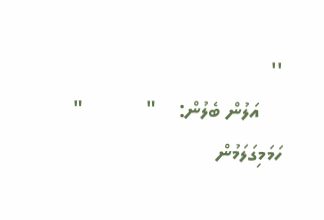''
    އަލުން ބެލުން:    "           "
ހަމަމިގަލަމުން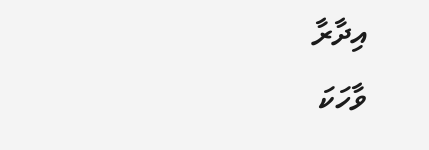އިދާރާ
ވާހަކަ